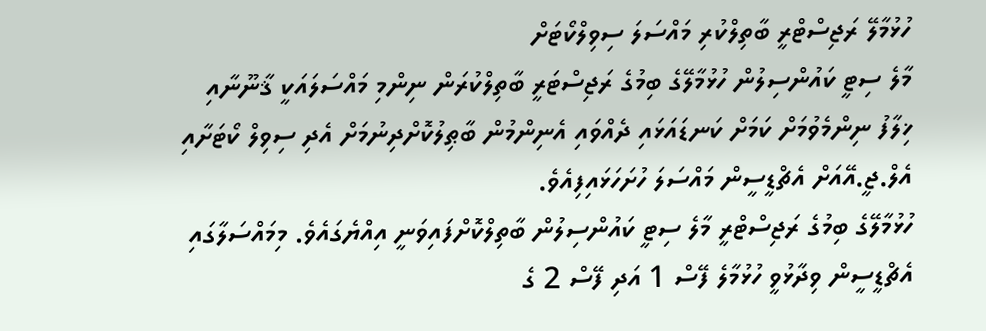ހުޅުމާލޭ ރަޖިސްޓްރީ ބާތިލްކުރި މައްސަލަ ސިވިލްކޯޓަށް
މާލެ ސިޓީ ކައުންސިލުން ހުޅުމާލޭގެ ބިމުގެ ރަޖިސްޓަރީ ބާތިލްކުރަން ނިންމި މައްސަލައަކީ ޤާނޫނާއި ޚިލާފު ނިންމެވުމަށް ކަމަށް ކަނޑައަޅައި ދެއްވައި އެނިންމުން ބާޠިލުކޮށްދިނުމަށް އެދި ސިވިލް ކޯޓަށާއި އެލް.ޖީ.އޭއަށް އެޗްޑީސީން މައްސަލަ ހުށަހަޅައިފިއެވެ.
ހުޅުމާލޭގެ ބިމުގެ ރަޖިސްޓްރީ މާލެ ސިޓީ ކައުންސިލުން ބާތިލްކޮށްފައިވަނީ އިއްޔެގައެވެ. މިމައްސަލާގައި އެޗްޑީސީން ވިދާޅުވީ ހުޅުމާލެ ފޭސް 1 އަދި ފޭސް 2 ގެ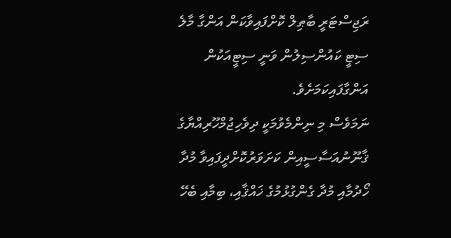ރަޖިސްޓަރީ ބާޠިލް ކޮށްފައިވާކަން އަންގާ މާލެ ސިޓީ ކައުންސިލުން ވަނީ ސިޓީއަކުން އަންގާފައިކަމަށެވެ.
ނަމަވެސް މި ނިންމެވުމަކީ ދިވެހިޖުމްހޫރިއްޔާގެ ޤާނޫނުއަސާސީއިން ކަށަވަރުކޮށްދީފައިވާ މުދާ ހޯދުމާއި މުދާ ގެންގުޅުމުގެ ޚައްޤާއި، ބިމާއި ބެހޭ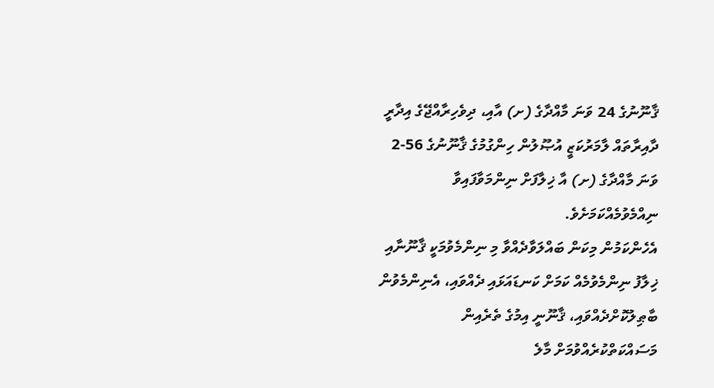ޤާނޫނުގެ 24 ވަނަ މާއްދާގެ (ށ) އާއި، ދިވެހިރާއްޖޭގެ އިދާރީ ދާއިރާތައް ލާމަރުކަޒީ އުޞޫލުން ހިންގުމުގެ ޤާނޫނުގެ 56-2 ވަނަ މާއްދާގެ (ށ) އާ ޚިލާފަށް ނިންމަވާފައިވާ ނިއްމެވުމެއްކަމަށެވެ.
އެހެންކަމުން މިކަން ބައްލަވާދެއްވާ މި ނިންމެވުމަކީ ޤާނޫނާއި ޚިލާފު ނިންމެވުމެއް ކަމަށް ކަނޑައަޅައި ދެއްވައި، އެނިންމެވުން ބާޠިލުކޮށްދެއްވައި، ޤާނޫނީ އިމުގެ ތެރެއިން މަސައްކަތްކުރެއްވުމަށް މާލެ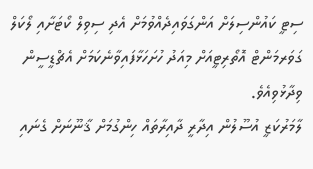ސިޓީ ކައުންސިލަށް އަންގަވައިދެއްވުމަށް އެދި ސިވިލް ކޯޓަށާއި ލޯކަލް ގަވަރމަންޓް އޮތޯރިޓީއަށް މިއަދު ހުށަހަޅާފައިވާނެކަމަށް އެޗްޑީސީން ވިދާޅުވިއެވެ.
ލާމަރުކަޒީ އުސޫލުން އިދާރީ ދާއިރާތައް ހިންގުމަށް ޤާނޫނަށް ގެނައި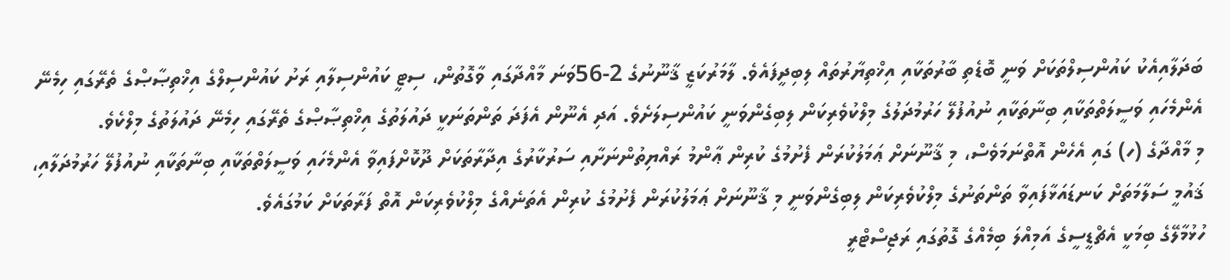ބަދަލާއިއެކު ކައުންސިލްތަކަށް ވަނީ ބޮޑެތި ބާރުތަކާއި އިޚްތިޔާރުތައް ލިބިދީފައެވެ. ލާމަރުކަޒީ ޤާނޫނުގެ 2-56ވަނަ މާއްދާގައި ވާގޮތުން، ސިޓީ ކައުންސިލާއި ރަށު ކައުންސިލްގެ އިޚްތިޞާޞްގެ ތެރޭގައި ހިމެނޭ އެންމެހައި ވަސީލަތްތަކާއި ބިނާތަކާއި ނުއުފުލޭ ހަރުމުދަލުގެ މިލްކުވެރިކަން ލިބިގެންވަނީ ކައުންސިލަށެވެ. އަދި އެނޫން އެފަދަ ތަންތަނަކީ ދައުލަތުގެ އިޚްތިޞާޞްގެ ތެރޭގައި ހިމެނޭ ދައުލަތުގެ މިލްކެވެ.
މި މާއްދާގެ (ހ) ގައި އެހެން އޮތްނަމަވެސް، މި ޤާނޫނަށް ޢަމަލުކުރަން ފެށުމުގެ ކުރިން ޢާންމު ރައްޔިތުންނަށާއި ސަރުކާރުގެ އިދާރާތަކަށް ދޫކޮށްފައިވާ އެންމެހައި ވަސީލަތްތަކާއި ބިނާތަކާއި ނުއުފުލޭ ހަރުމުދަލާއި، ޤައުމީ ސަލާމަތަށް ކަނޑައަޅާފައިވާ ތަންތަނުގެ މިލްކުވެރިކަން ލިބިގެންވަނީ މި ޤާނޫނަށް ޢަމަލުކުރަން ފެށުމުގެ ކުރިން އެތަނެއްގެ މިލްކުވެރިކަން އޮތް ފަރާތަކަށް ކަމުގައެވެ.
ހުޅުމާލޭގެ ބިމަކީ އެޗްޑީސީގެ އަމިއްލަ ބިމެއްގެ ގޮތުގައި ރަޖިސްޓްރީ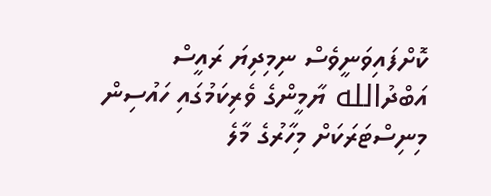ކޮށްފައިވަނީވެސް ނިމިދިޔަ ރައީސް އަބްދުالله ޔާމީންގެ ވެރިކަމުގައި ހައުސިން މިނިސްޓަރަކަށް މިހާރުގެ މާލެ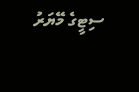ސިޓީގެ މޭޔަރު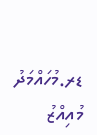ޑރ.މުހައްމަދު މުއިއްޒު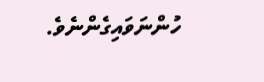ހުންނަވައިގެންނެވެ.